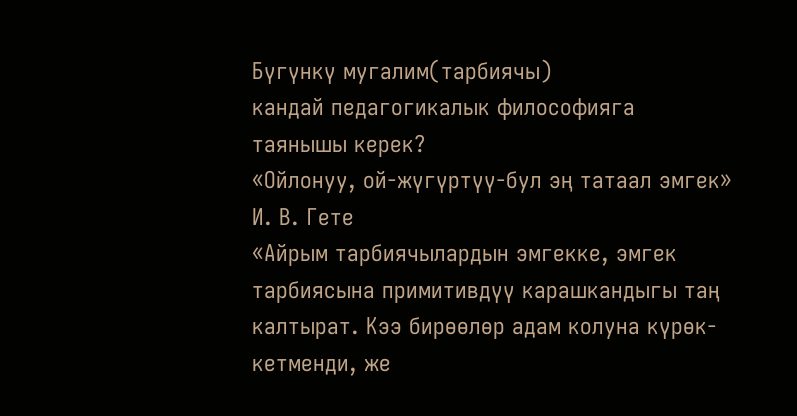Бүгүнкү мугалим(тарбиячы)
кандай педагогикалык философияга
таянышы керек?
«Ойлонуу, ой-жүгүртүү-бул эң татаал эмгек»
И. В. Гете
«Айрым тарбиячылардын эмгекке, эмгек тарбиясына примитивдүү карашкандыгы таң калтырат. Кээ бирөөлөр адам колуна күрөк-кетменди, же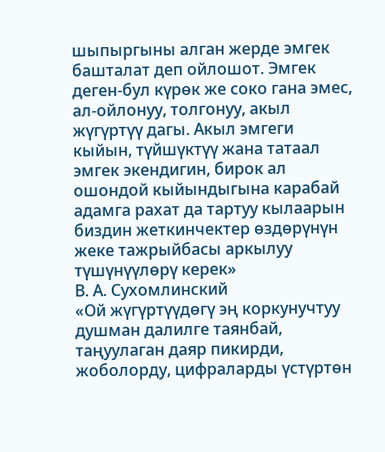шыпыргыны алган жерде эмгек башталат деп ойлошот. Эмгек деген-бул күрөк же соко гана эмес, ал-ойлонуу, толгонуу, акыл жүгүртүү дагы. Акыл эмгеги кыйын, түйшүктүү жана татаал эмгек экендигин, бирок ал ошондой кыйындыгына карабай адамга рахат да тартуу кылаарын биздин жеткинчектер өздөрүнүн жеке тажрыйбасы аркылуу түшүнүүлөрү керек»
В. А. Сухомлинский
«Ой жүгүртүүдөгү эң коркунучтуу душман далилге таянбай, таңуулаган даяр пикирди, жоболорду, цифраларды үстүртөн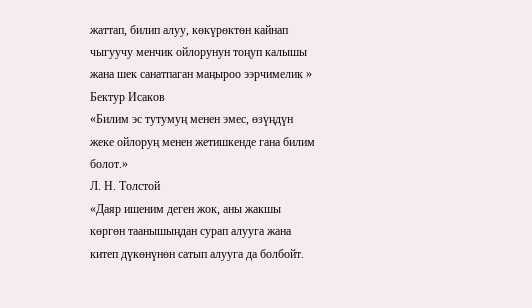жаттап, билип алуу, көкүрөктөн кайнап чыгуучу менчик ойлорунун тоңуп калышы жана шек санатпаган маңыроо ээрчимелик »
Бектур Исаков
«Билим эс тутумуң менен эмес, өзүңдүн жеке ойлоруң менен жетишкенде гана билим болот.»
Л. Н. Толстой
«Даяр ишеним деген жок, аны жакшы көргөн таанышыңдан сурап алууга жана китеп дүкөнүнөн сатып алууга да болбойт.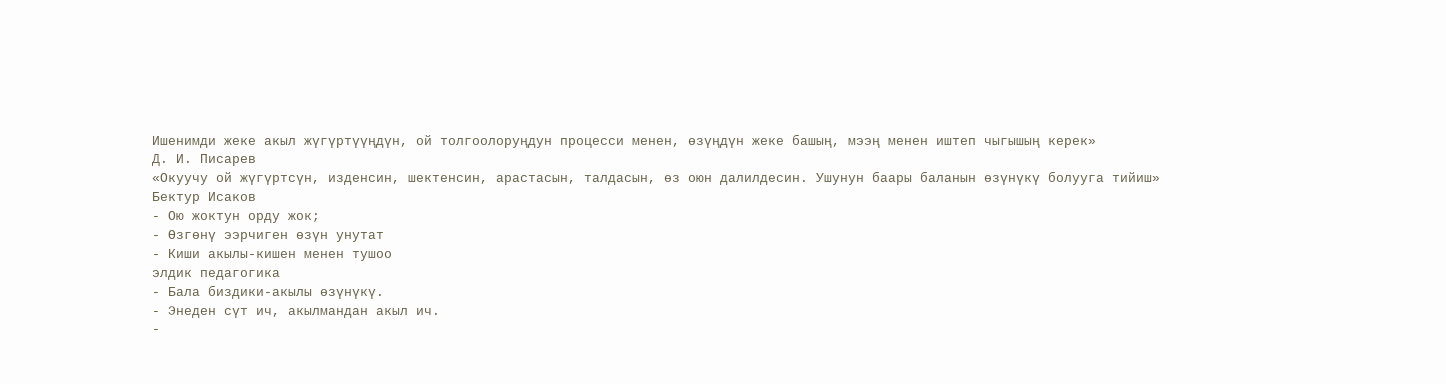Ишенимди жеке акыл жүгүртүүңдүн, ой толгоолоруңдун процесси менен, өзүңдүн жеке башың, мээң менен иштеп чыгышың керек»
Д. И. Писарев
«Окуучу ой жүгүртсүн, изденсин, шектенсин, арастасын, талдасын, өз оюн далилдесин. Ушунун баары баланын өзүнүкү болууга тийиш»
Бектур Исаков
- Ою жоктун орду жок;
- Өзгөнү ээрчиген өзүн унутат
- Киши акылы-кишен менен тушоо
элдик педагогика
- Бала биздики-акылы өзүнүкү.
- Энеден сүт ич, акылмандан акыл ич.
-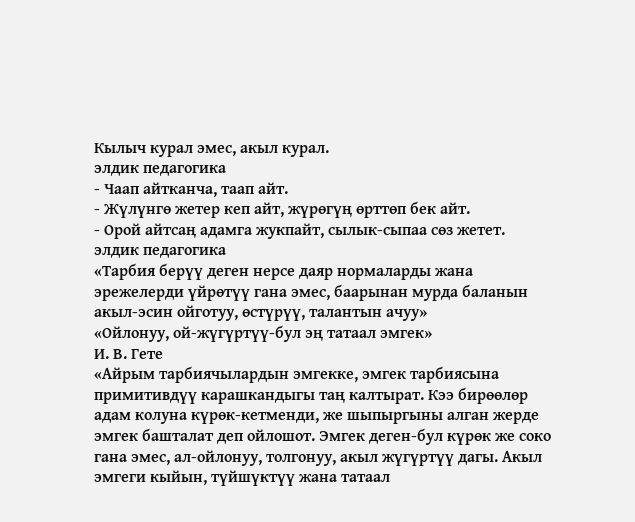Кылыч курал эмес, акыл курал.
элдик педагогика
- Чаап айтканча, таап айт.
- Жүлүнгө жетер кеп айт, жүрөгүң өрттөп бек айт.
- Орой айтсаң адамга жукпайт, сылык-сыпаа сөз жетет.
элдик педагогика
«Тарбия берүү деген нерсе даяр нормаларды жана эрежелерди үйрөтүү гана эмес, баарынан мурда баланын акыл-эсин ойготуу, өстүрүү, талантын ачуу»
«Ойлонуу, ой-жүгүртүү-бул эң татаал эмгек»
И. В. Гете
«Айрым тарбиячылардын эмгекке, эмгек тарбиясына примитивдүү карашкандыгы таң калтырат. Кээ бирөөлөр адам колуна күрөк-кетменди, же шыпыргыны алган жерде эмгек башталат деп ойлошот. Эмгек деген-бул күрөк же соко гана эмес, ал-ойлонуу, толгонуу, акыл жүгүртүү дагы. Акыл эмгеги кыйын, түйшүктүү жана татаал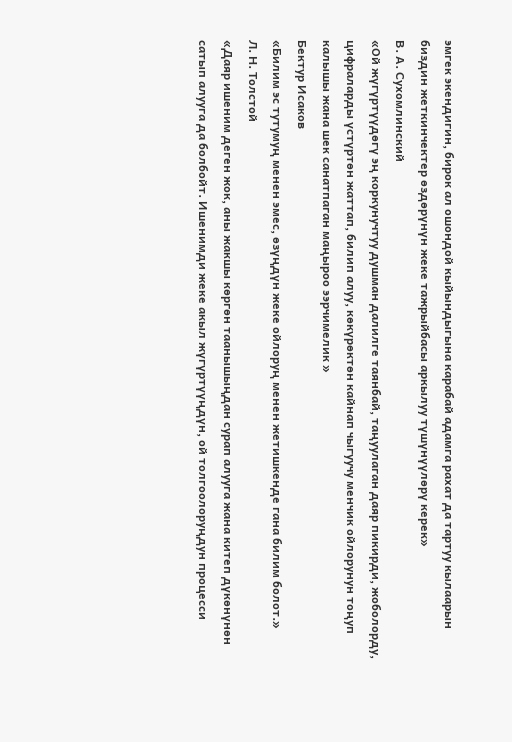эмгек экендигин, бирок ал ошондой кыйындыгына карабай адамга рахат да тартуу кылаарын биздин жеткинчектер өздөрүнүн жеке тажрыйбасы аркылуу түшүнүүлөрү керек»
В. А. Сухомлинский
«Ой жүгүртүүдөгү эң коркунучтуу душман далилге таянбай, таңуулаган даяр пикирди, жоболорду, цифраларды үстүртөн жаттап, билип алуу, көкүрөктөн кайнап чыгуучу менчик ойлорунун тоңуп калышы жана шек санатпаган маңыроо ээрчимелик »
Бектур Исаков
«Билим эс тутумуң менен эмес, өзүңдүн жеке ойлоруң менен жетишкенде гана билим болот.»
Л. Н. Толстой
«Даяр ишеним деген жок, аны жакшы көргөн таанышыңдан сурап алууга жана китеп дүкөнүнөн сатып алууга да болбойт. Ишенимди жеке акыл жүгүртүүңдүн, ой толгоолоруңдун процесси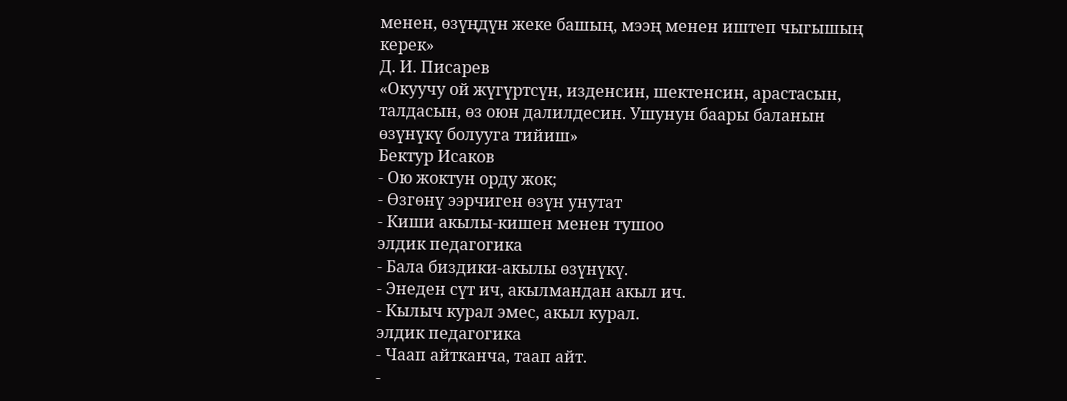менен, өзүңдүн жеке башың, мээң менен иштеп чыгышың керек»
Д. И. Писарев
«Окуучу ой жүгүртсүн, изденсин, шектенсин, арастасын, талдасын, өз оюн далилдесин. Ушунун баары баланын өзүнүкү болууга тийиш»
Бектур Исаков
- Ою жоктун орду жок;
- Өзгөнү ээрчиген өзүн унутат
- Киши акылы-кишен менен тушоо
элдик педагогика
- Бала биздики-акылы өзүнүкү.
- Энеден сүт ич, акылмандан акыл ич.
- Кылыч курал эмес, акыл курал.
элдик педагогика
- Чаап айтканча, таап айт.
-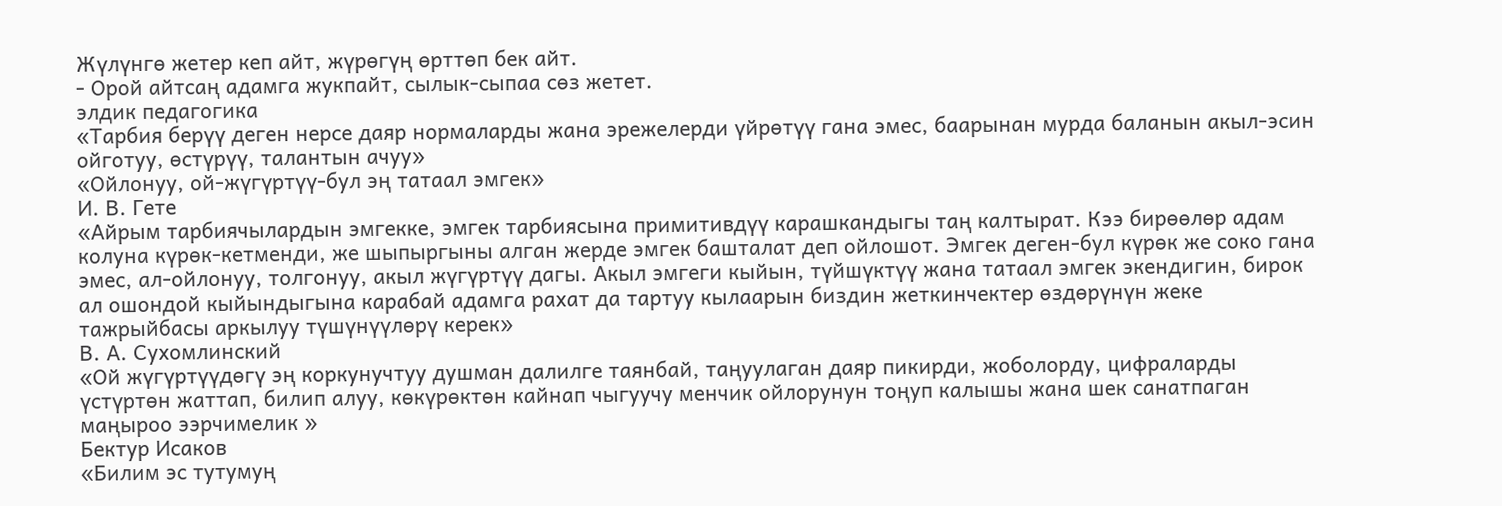Жүлүнгө жетер кеп айт, жүрөгүң өрттөп бек айт.
- Орой айтсаң адамга жукпайт, сылык-сыпаа сөз жетет.
элдик педагогика
«Тарбия берүү деген нерсе даяр нормаларды жана эрежелерди үйрөтүү гана эмес, баарынан мурда баланын акыл-эсин ойготуу, өстүрүү, талантын ачуу»
«Ойлонуу, ой-жүгүртүү-бул эң татаал эмгек»
И. В. Гете
«Айрым тарбиячылардын эмгекке, эмгек тарбиясына примитивдүү карашкандыгы таң калтырат. Кээ бирөөлөр адам колуна күрөк-кетменди, же шыпыргыны алган жерде эмгек башталат деп ойлошот. Эмгек деген-бул күрөк же соко гана эмес, ал-ойлонуу, толгонуу, акыл жүгүртүү дагы. Акыл эмгеги кыйын, түйшүктүү жана татаал эмгек экендигин, бирок ал ошондой кыйындыгына карабай адамга рахат да тартуу кылаарын биздин жеткинчектер өздөрүнүн жеке тажрыйбасы аркылуу түшүнүүлөрү керек»
В. А. Сухомлинский
«Ой жүгүртүүдөгү эң коркунучтуу душман далилге таянбай, таңуулаган даяр пикирди, жоболорду, цифраларды үстүртөн жаттап, билип алуу, көкүрөктөн кайнап чыгуучу менчик ойлорунун тоңуп калышы жана шек санатпаган маңыроо ээрчимелик »
Бектур Исаков
«Билим эс тутумуң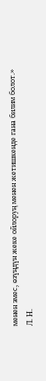менен эмес, өзүңдүн жеке ойлоруң менен жетишкенде гана билим болот.»
Л. Н.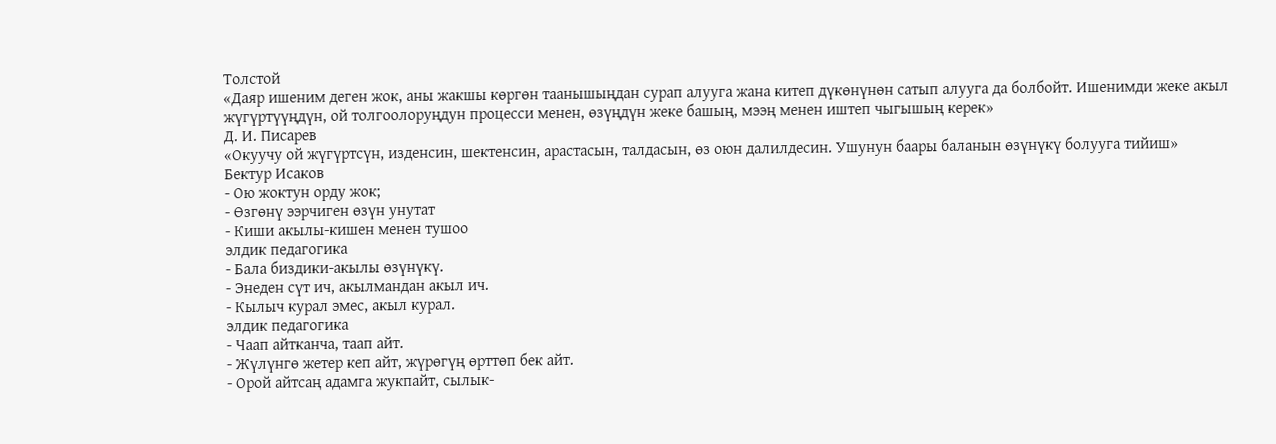Толстой
«Даяр ишеним деген жок, аны жакшы көргөн таанышыңдан сурап алууга жана китеп дүкөнүнөн сатып алууга да болбойт. Ишенимди жеке акыл жүгүртүүңдүн, ой толгоолоруңдун процесси менен, өзүңдүн жеке башың, мээң менен иштеп чыгышың керек»
Д. И. Писарев
«Окуучу ой жүгүртсүн, изденсин, шектенсин, арастасын, талдасын, өз оюн далилдесин. Ушунун баары баланын өзүнүкү болууга тийиш»
Бектур Исаков
- Ою жоктун орду жок;
- Өзгөнү ээрчиген өзүн унутат
- Киши акылы-кишен менен тушоо
элдик педагогика
- Бала биздики-акылы өзүнүкү.
- Энеден сүт ич, акылмандан акыл ич.
- Кылыч курал эмес, акыл курал.
элдик педагогика
- Чаап айтканча, таап айт.
- Жүлүнгө жетер кеп айт, жүрөгүң өрттөп бек айт.
- Орой айтсаң адамга жукпайт, сылык-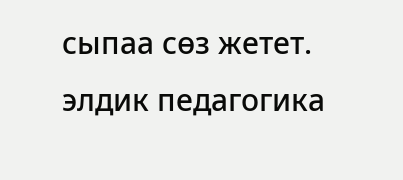сыпаа сөз жетет.
элдик педагогика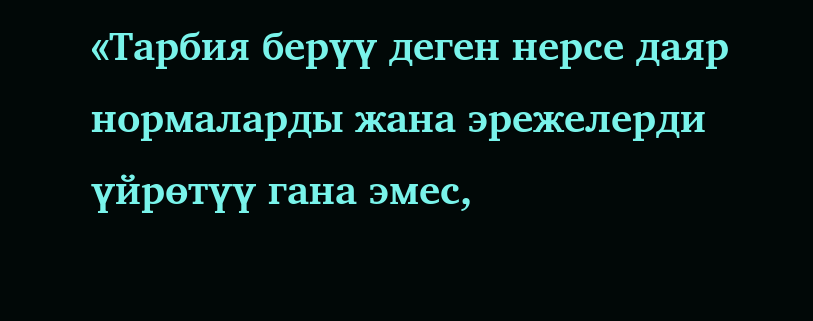«Тарбия берүү деген нерсе даяр нормаларды жана эрежелерди үйрөтүү гана эмес,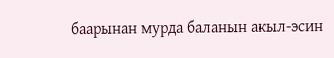баарынан мурда баланын акыл-эсин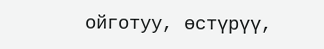ойготуу, өстүрүү,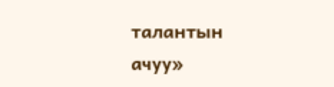талантын ачуу»